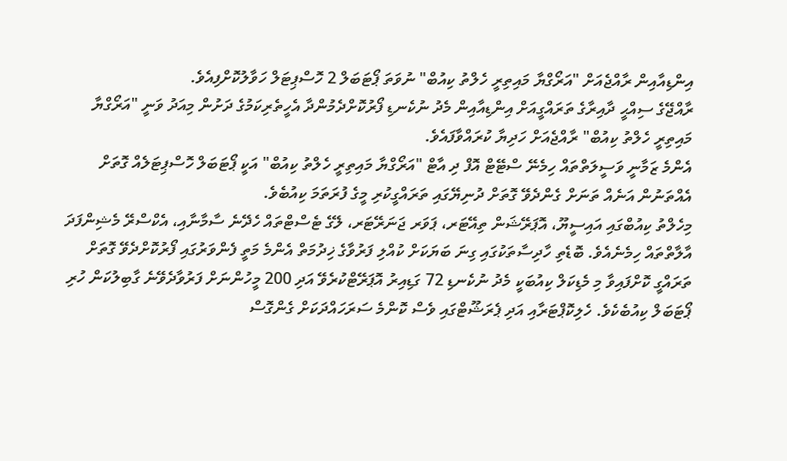އިންޑިއާއިން ރާއްޖެއަށް "އަރޯގްޔާ މައިތިރީ ހެލްތު ކިއުބް" ނުވަތަ ޕޯޓަބަލް 2 ހޮސްޕިޓަލް ހަވާލުކޮށްފިއެވެ.
ރާއްޖޭގެ ސިއްޙީ ދާއިރާގެ ތަރައްގީއަށް އިންޑިއާއިން މެދު ނުކެނޑި ފޯރުކޮށްދެމުންދާ އެހީތެރިކަމުގެ ދަށުން މިއަދު ވަނީ "އަރޯގްޔާ މައިތިރީ ހެލްތު ކިއުބް" ރާއްޖެއަށް ހަދިޔާ ކުރައްވާފައެވެ.
އެންމެ ޒަމާނީ ވަސީލަތްތައް ހިމެނޭ ސްޓޭޓް އޮފް ދި އާޓް "އަރޯގްޔާ މައިތިރީ ހެލްތު ކިއުބް" އަކީ ޕޯޓަބަލް ހޮސްޕިޓަލެއް ގޮތަށް އެއްތަނުން އަނެއް ތަނަށް ގެންދެވޭ ގޮތަށް ދުނިޔޭގައި ތަރައްގީކުރި މީގެ ފުރަތަމަ ކިއުބެވެ.
މިހެލްތު ކިއުބްގައި އައިސީޔޫ، އޮޕަރޭޝަން ތިއޭޓަރ، ޕަވަރ ޖަނަރޭޓަރ، ލޭގެ ޓެސްޓްތައް ހެދޭނެ ސާމާނާއި، އެކްސްރޭ މެޝިންފަދަ އާލާތްތައް ހިމެނެއެވެ. ބޮޑެތި ހާދިސާތަކުގައި ގިނަ ބަޔަކަށް ކުއްލި ފަރުވާގެ ޚިދުމަތް އެންމެ މަތީ ފެންވަރުގައި ފޯރުކޮށްދެވޭ ގޮތަށް ތަރައްގީ ކޮށްފައިވާ މި މެޑިކަލް ކިއުބަކީ މެދު ނުކެނޑި 72 ގަޑިއިރު އޮޕަރޭޓްކުރެވޭ އަދި 200 މީހުންނަށް ފަރުވާދެވޭނެ ގާބިލުކަން ހުރި ޕޯޓަބަލް ކިއުބެކެވެ. ހެލިކޮޕްޓަރާއި އަދި ޕެރަޝޫޓްގައި ވެސް ކޮންމެ ސަރަހައްދަކަށް ގެންގޮސް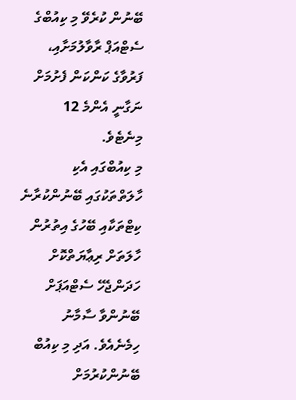ބޭނުން ކުރެވޭ މި ކިއުބްގެ ސެޓްއަޕް ރާވާލުމަށާއި، ފަރުވާގެ ކަންކަން ފެށުމަށް ނަގާނީ އެންމެ 12 މިނެޓެވެ.
މި ކިއުބްގައި އެކި ހާލަތްތަކުގައި ބޭނުންކުރާނެ ކިޓްތަކާއި ބޭހުގެ އިތުރުން ހާލަތަށް ރިޢާޔަތްކޮށް ހަދަންޖެހޭ ސެޓްއަޕަށް ބޭނުންވާ ސާމާނު ހިމެނެއެވެ. އަދި މި ކިއުބް ބޭނުންކުރުމަށް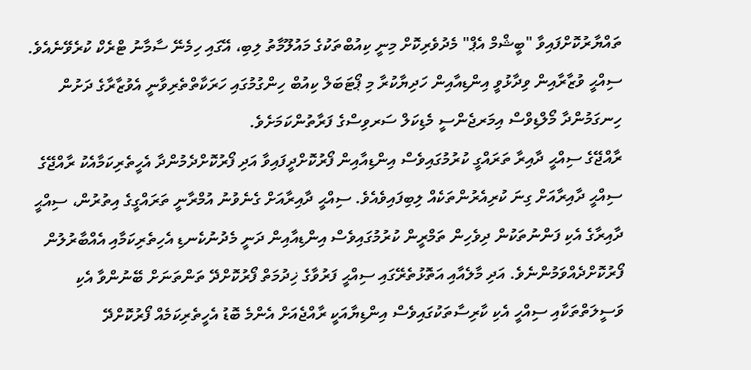ތައްޔާރުކޮށްފައިވާ "ބީޝްމް އެޕް" މެދުވެރިކޮށް މިނީ ކިއުބްތަކުގެ މައުލޫމާތު ލިބި، އޭގައި ހިމެނޭ ސާމާނު ޓްރެކް ކުރެވޭނެއެވެ.
ސިއްޙީ ވުޒާރާއިން ވިދާޅުވީ އިންޑިއާއިން ހަދިޔާކުރާ މި ޕޯޓަބަލް ކިއުބް ހިންގުމުގައި ހަރަކާތްތެރިވާނީ އެވުޒާރާގެ ދަށުން ހިނގަމުންދާ މޯލްޑިވްސް އިމަރޖެންސީ މެޑިކަލް ސަރވިސްގެ ފަރާތުންކަމަށެވެ.
ރާއްޖޭގެ ސިއްޙީ ދާއިރާ ތަރައްގީ ކުރުމުގައިވެސް އިންޑިއާއިން ފޯރުކޮށްދީފައިވާ އަދި ފޯރުކޮށްދެމުންދާ އެހީތެރިކަމާއެކު ރާއްޖޭގެ ސިއްޙީ ދާއިރާއަށް ގިނަ ކުރިއެރުންތަކެއް ލިބިފައިވެއެވެ. ސިއްޙީ ދާއިރާއަށް ގެނެވުނު އުމްރާނީ ތަރައްގީގެ އިތުރުން، ސިއްޙީ ދާއިރާގެ އެކި ފަންނުތަކުން ދިވެހިން ތަމްރީން ކުރުމުގައިވެސް އިންޑިއާއިން ދަނީ މެދުނުކެނޑި އެހިތެރިކަމާއި އެއްބާރުލުން ފޯރުކޮށްދެއްވަމުންނެވެ. އަދި މާލެއާއި އަތޮޅުތެރޭގައި ސިއްޙީ ފަރުވާގެ ޚިދުމަތް ފޯރުކޮށްދޭ ތަންތަނަށް ބޭނުންވާ އެކި ވަސީލަތްތަކާއި ސިއްހީ އެކި ކާރިސާތަކުގައިވެސް އިންޑިޔާއަކީ ރާއްޖެއަށް އެންމެ ބޮޑު އެހީތެރިކަމެއް ފޯރުކޮށްދޭ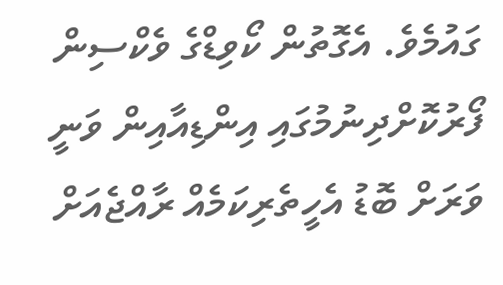ގައުމެވެ. އެގޮތުން ކޯވިޑްގެ ވެކްސިން ފޯރުކޮށްދިނުމުގައި އިންޑިއާއިން ވަނީ ވަރަށް ބޮޑު އެހީތެރިކަމެއް ރާއްޖެއަށް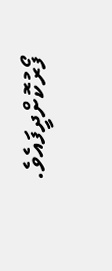ފޯރުކޮށްދީފައެވެ.